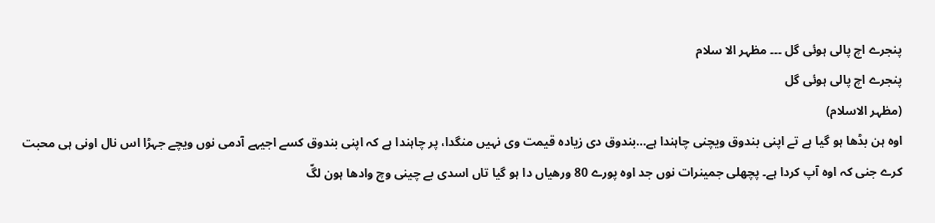پنجرے اچ پالی ہوئی گل ۔۔۔ مظہر الا سلام
پنجرے اچ پالی ہوئی گل
(مظہر الاسلام)
اوہ ہن بڈھا ہو گیا ہے تے اپنی بندوق ویچنی چاہندا ہے…بندوق دی زیادہ قیمت وی نہیں منگدا، پر چاہندا ہے کہ اپنی بندوق کسے اجیہے آدمی نوں ویچے جہڑا اس نال اونی ہی محبت کرے جنی کہ اوہ آپ کردا ہے۔ پچھلی جمینرات نوں جد اوہ پورے 80 ورھیاں دا ہو گیا تاں اسدی بے چینی وچ وادھا ہون لگّ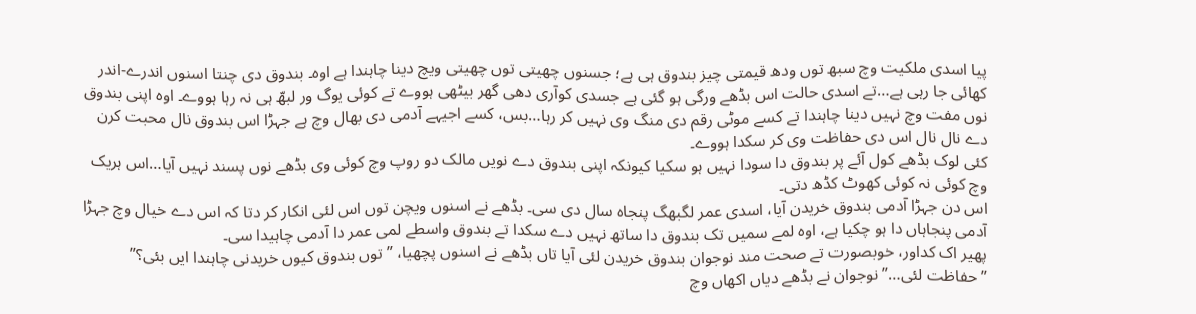پیا اسدی ملکیت وچ سبھ توں ودھ قیمتی چیز بندوق ہی ہے؛ جسنوں چھیتی توں چھیتی ویچ دینا چاہندا ہے اوہ۔ بندوق دی چنتا اسنوں اندرے-اندر کھائی جا رہی ہے…تے اسدی حالت اس بڈھے ورگی ہو گئی ہے جسدی کوآری دھی گھر بیٹھی ہووے تے کوئی یوگ ور لبھّ ہی نہ رہا ہووے۔ اوہ اپنی بندوق نوں مفت وچ نہیں دینا چاہندا تے کسے موٹی رقم دی منگ وی نہیں کر رہا…بس، کسے اجیہے آدمی دی بھال وچ ہے جہڑا اس بندوق نال محبت کرن دے نال نال اس دی حفاظت وی کر سکدا ہووے۔
کئی لوک بڈھے کول آئے پر بندوق دا سودا نہیں ہو سکیا کیونکہ اپنی بندوق دے نویں مالک دو روپ وچ کوئی وی بڈھے نوں پسند نہیں آیا…اس ہریک وچ کوئی نہ کوئی کھوٹ کڈھ دتی۔
اس دن جہڑا آدمی بندوق خریدن آیا، اسدی عمر لگبھگ پنجاہ سال دی سی۔ بڈھے نے اسنوں ویچن توں اس لئی انکار کر دتا کہ اس دے خیال وچ جہڑا آدمی پنجاہاں دا ہو چکیا ہے، اوہ لمے سمیں تک بندوق دا ساتھ نہیں دے سکدا تے بندوق واسطے لمی عمر دا آدمی چاہیدا سی۔
پھیر اک کداور، خوبصورت تے صحت مند نوجوان بندوق خریدن لئی آیا تاں بڈھے نے اسنوں پچھیا، ”توں بندوق کیوں خریدنی چاہندا ایں بئی؟”
”حفاظت لئی…” نوجوان نے بڈھے دیاں اکھاں وچ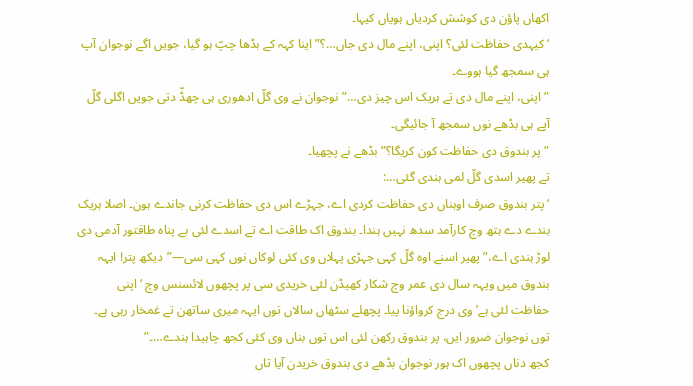اکھاں پاؤن دی کوشش کردیاں ہویاں کیہا۔
‘کیہدی حفاظت لئی؟ اپنی، اپنے مال دی جاں…؟” اینا کہہ کے بڈھا چپّ ہو گیا، جویں اگے نوجوان آپ ہی سمجھ گیا ہووے۔
”اپنی، اپنے مال دی تے ہریک اس چیز دی…” نوجوان نے وی گلّ ادھوری ہی چھڈّ دتی جویں اگلی گلّ آپے ہی بڈھے نوں سمجھ آ جائیگی۔
”پر بندوق دی حفاظت کون کریگا؟” بڈھے نے پچھیا۔
تے پھیر اسدی گلّ لمی ہندی گئی…:
‘پتر بندوق صرف اوہناں دی حفاظت کردی اے، جہڑے اس دی حفاظت کرنی جاندے ہون۔ اصلا ہریک بندے دے ہتھ وچ کارآمد سدھ نہیں ہندا۔ بندوق اک طاقت اے تے اسدے لئی بے پناہ طاقتور آدمی دی لوڑ ہندی اے،” پھیر اسنے اوہ گلّ کہی جہڑی پہلاں وی کئی لوکاں نوں کہی سی—”دیکھ پتر! ایہہ بندوق میں ویہہ سال دی عمر وچ شکار کھیڈن لئی خریدی سی پر پچھوں لائسنس وچ ‘اپنی حفاظت لئی ہے’ وی درج کرواؤنا پیا۔ پچھلے سٹھاں سالاں توں ایہہ میری ساتھن تے غمخار رہی ہے۔ توں نوجوان ضرور ایں، پر بندوق رکھن لئی اس توں بناں وی کئی کجھ چاہیدا ہندے…۔”
کجھ دناں پچھوں اک ہور نوجوان بڈھے دی بندوق خریدن آیا تاں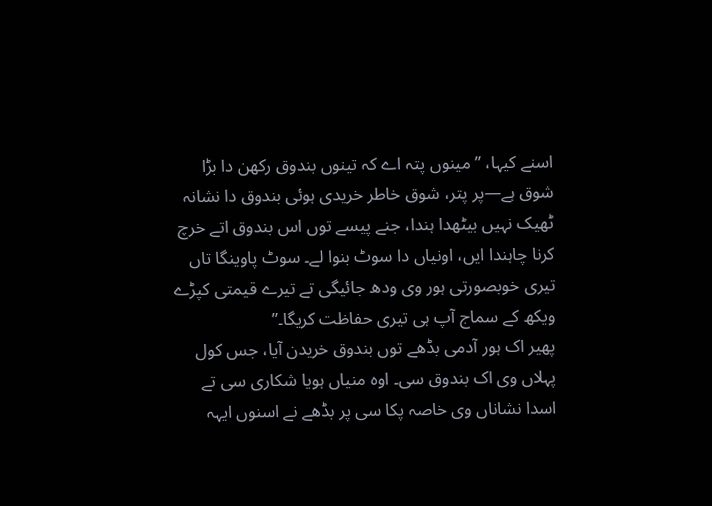اسنے کیہا، ”مینوں پتہ اے کہ تینوں بندوق رکھن دا بڑا شوق ہے—پر پتر، شوق خاطر خریدی ہوئی بندوق دا نشانہ ٹھیک نہیں بیٹھدا ہندا، جنے پیسے توں اس بندوق اتے خرچ کرنا چاہندا ایں، اونیاں دا سوٹ بنوا لے۔ سوٹ پاوینگا تاں تیری خوبصورتی ہور وی ودھ جائیگی تے تیرے قیمتی کپڑے ویکھ کے سماج آپ ہی تیری حفاظت کریگا۔”
پھیر اک ہور آدمی بڈھے توں بندوق خریدن آیا، جس کول پہلاں وی اک بندوق سی۔ اوہ منیاں ہویا شکاری سی تے اسدا نشاناں وی خاصہ پکا سی پر بڈھے نے اسنوں ایہہ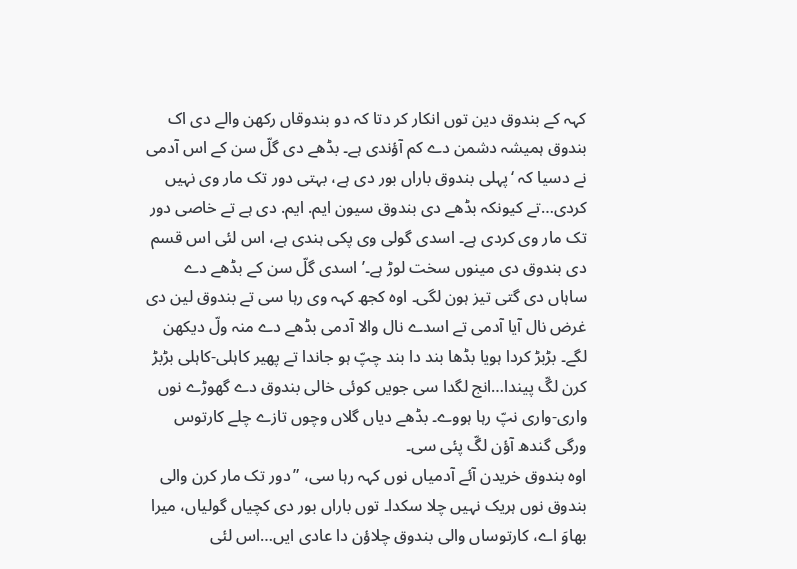کہہ کے بندوق دین توں انکار کر دتا کہ دو بندوقاں رکھن والے دی اک بندوق ہمیشہ دشمن دے کم آؤندی ہے۔ بڈھے دی گلّ سن کے اس آدمی نے دسیا کہ ‘پہلی بندوق باراں بور دی ہے، بہتی دور تک مار وی نہیں کردی…تے کیونکہ بڈھے دی بندوق سیون ایم. ایم. دی ہے تے خاصی دور تک مار وی کردی ہے۔ اسدی گولی وی پکی ہندی ہے، اس لئی اس قسم دی بندوق دی مینوں سخت لوڑ ہے۔’ اسدی گلّ سن کے بڈھے دے ساہاں دی گتی تیز ہون لگی۔ اوہ کجھ کہہ وی رہا سی تے بندوق لین دی غرض نال آیا آدمی تے اسدے نال والا آدمی بڈھے دے منہ ولّ دیکھن لگے۔ بڑبڑ کردا ہویا بڈھا بند دا بند چپّ ہو جاندا تے پھیر کاہلی-کاہلی بڑبڑ کرن لگّ پیندا…انج لگدا سی جویں کوئی خالی بندوق دے گھوڑے نوں واری-واری نپّ رہا ہووے۔ بڈھے دیاں گلاں وچوں تازے چلے کارتوس ورگی گندھ آؤن لگّ پئی سی۔
اوہ بندوق خریدن آئے آدمیاں نوں کہہ رہا سی، ”دور تک مار کرن والی بندوق نوں ہریک نہیں چلا سکدا۔ توں باراں بور دی کچیاں گولیاں، میرا بھاوَ اے، کارتوساں والی بندوق چلاؤن دا عادی ایں…اس لئی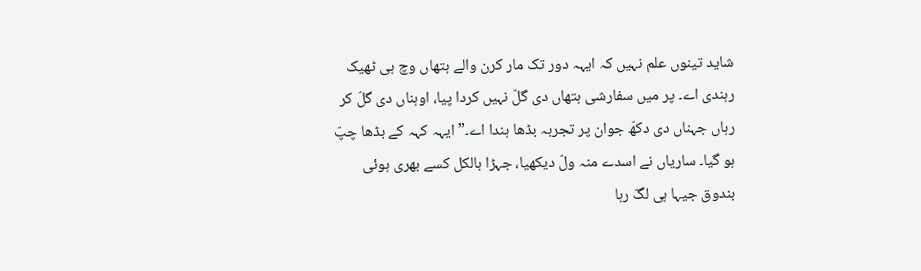شاید تینوں علم نہیں کہ ایہہ دور تک مار کرن والے ہتھاں وچ ہی ٹھیک رہندی اے۔ پر میں سفارشی ہتھاں دی گلّ نہیں کردا پیا، اوہناں دی گلّ کر رہاں جہناں دی دکھّ جوان پر تجربہ بڈھا ہندا اے۔” ایہہ کہہ کے بڈھا چپّ ہو گیا۔ ساریاں نے اسدے منہ ولّ دیکھیا، جہڑا بالکل کسے بھری ہوئی بندوق جیہا ہی لگّ رہا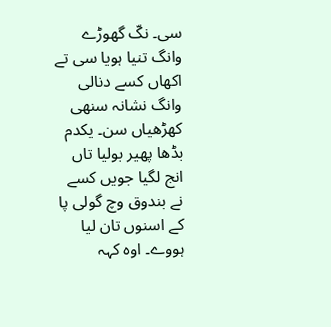سی۔ نکّ گھوڑے وانگ تنیا ہویا سی تے اکھاں کسے دنالی وانگ نشانہ سنھی کھڑھیاں سن۔ یکدم بڈھا پھیر بولیا تاں انج لگیا جویں کسے نے بندوق وچ گولی پا کے اسنوں تان لیا ہووے۔ اوہ کہہ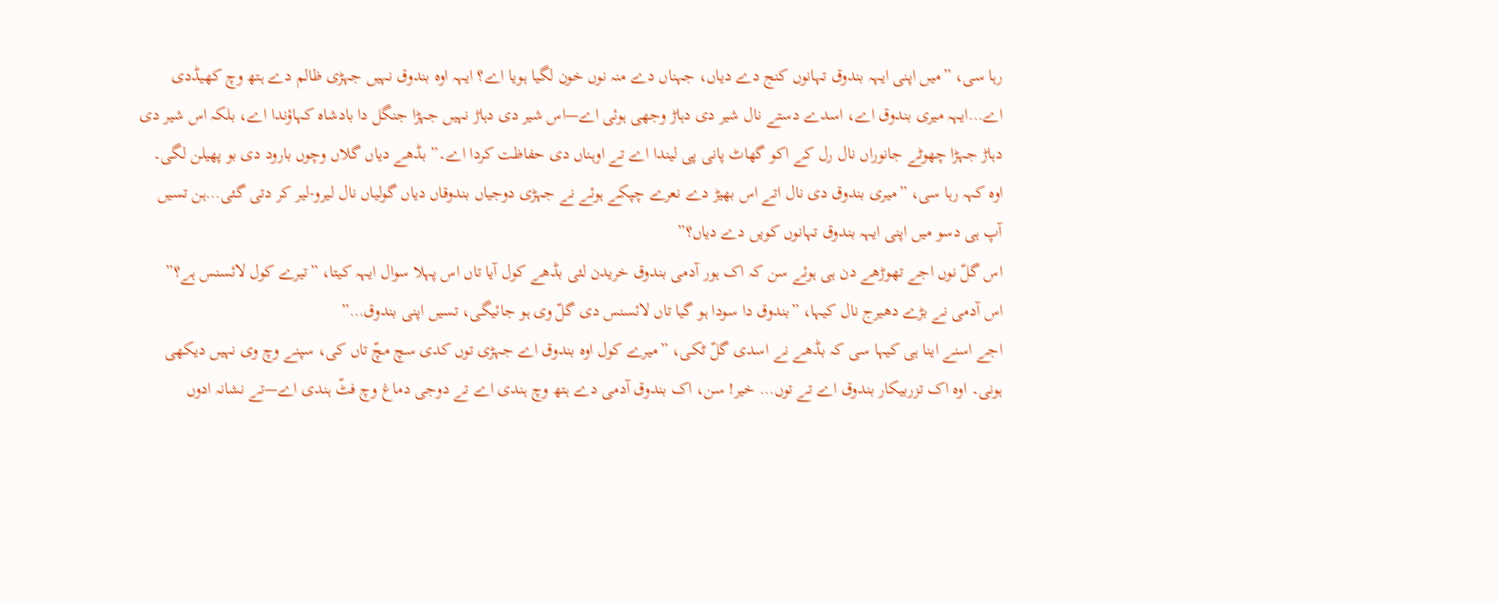رہا سی، ”میں اپنی ایہہ بندوق تہانوں کنج دے دیاں، جہناں دے منہ نوں خون لگیا ہویا اے؟ ایہہ اوہ بندوق نہیں جہڑی ظالم دے ہتھ وچ کھیڈدی اے…ایہہ میری بندوق اے، اسدے دستے نال شیر دی دہاڑ وجھی ہوئی اے—اس شیر دی دہاڑ نہیں جہڑا جنگل دا بادشاہ کہاؤندا اے، بلکہ اس شیر دی دہاڑ جہڑا چھوٹے جانوراں نال رل کے اکو گھاٹ پانی پی لیندا اے تے اوہناں دی حفاظت کردا اے۔” بڈھے دیاں گلاں وچوں بارود دی بو پھیلن لگی۔ اوہ کہہ رہا سی، ”میری بندوق دی نال اتے اس بھیڑ دے نعرے چپکے ہوئے نے جہڑی دوجیاں بندوقاں دیاں گولیاں نال لیرو-لیر کر دتی گئی…ہن تسیں آپ ہی دسو میں اپنی ایہہ بندوق تہانوں کویں دے دیاں؟”
اس گلّ نوں اجے تھوڑھے دن ہی ہوئے سن کہ اک ہور آدمی بندوق خریدن لئی بڈھے کول آیا تاں اس پہلا سوال ایہہ کیتا، ”تیرے کول لائسنس ہے؟”
اس آدمی نے بڑے دھیرج نال کیہا، ”بندوق دا سودا ہو گیا تاں لائسنس دی گلّ وی ہو جائیگی، تسیں اپنی بندوق…”
اجے اسنے اینا ہی کیہا سی کہ بڈھے نے اسدی گلّ ٹکی، ”میرے کول اوہ بندوق اے جہڑی توں کدی سچ مچّ تاں کی، سپنے وچ وی نہیں دیکھی ہونی۔ اوہ اک تزربیکار بندوق اے تے توں… خیر! سن، اک بندوق آدمی دے ہتھ وچ ہندی اے تے دوجی دماغ وچ فٹّ ہندی اے—تے نشانہ ادوں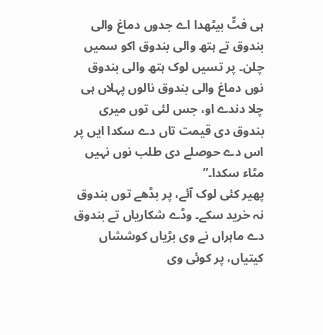ہی فٹّ بیٹھدا اے جدوں دماغ والی بندوق تے ہتھ والی بندوق اکو سمیں چلن۔ پر تسیں لوک ہتھ والی بندوق نوں دماغ والی بندوق نالوں پہلاں ہی چلا دندے او، جس لئی توں میری بندوق دی قیمت تاں دے سکدا ایں پر اس دے حوصلے دی طلب نوں نہیں مٹاء سکدا۔”
پھیر کئی لوک آئے، پر بڈھے توں بندوق نہ خرید سکے۔ وڈے شکاریاں تے بندوق دے ماہراں نے وی بڑیاں کوششاں کیتیاں، پر کوئی وی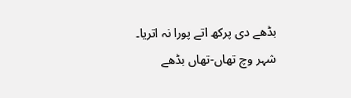بڈھے دی پرکھ اتے پورا نہ اتریا۔ شہر وچ تھاں-تھاں بڈھے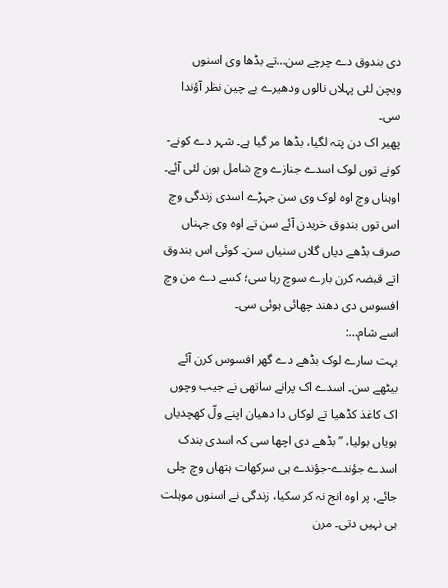دی بندوق دے چرچے سن…تے بڈھا وی اسنوں ویچن لئی پہلاں نالوں ودھیرے بے چین نظر آؤندا سی۔
پھیر اک دن پتہ لگیا، بڈھا مر گیا ہے۔ شہر دے کونے-کونے توں لوک اسدے جنازے وچ شامل ہون لئی آئے۔ اوہناں وچ اوہ لوک وی سن جہڑے اسدی زندگی وچ اس توں بندوق خریدن آئے سن تے اوہ وی جہناں صرف بڈھے دیاں گلاں سنیاں سن۔ کوئی اس بندوق اتے قبضہ کرن بارے سوچ رہا سی؛ کسے دے من وچ افسوس دی دھند چھائی ہوئی سی۔
اسے شام…:
بہت سارے لوک بڈھے دے گھر افسوس کرن آئے بیٹھے سن۔ اسدے اک پرانے ساتھی نے جیب وچوں اک کاغذ کڈھیا تے لوکاں دا دھیان اپنے ولّ کھچدیاں ہویاں بولیا، ”بڈھے دی اچھا سی کہ اسدی بندک اسدے جؤندے-جؤندے ہی سرکھات ہتھاں وچ چلی جائے، پر اوہ انج نہ کر سکیا، زندگی نے اسنوں موہلت ہی نہیں دتی۔ مرن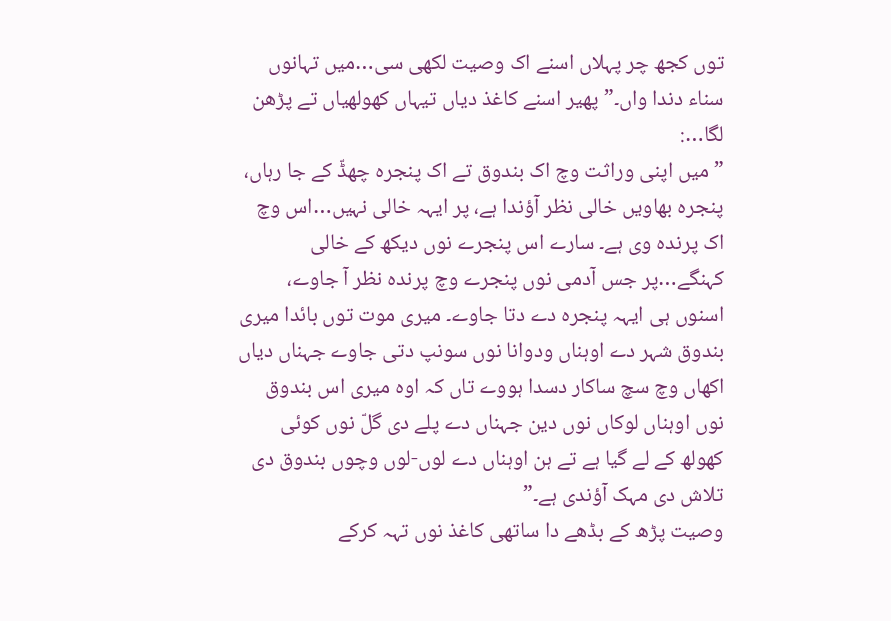توں کجھ چر پہلاں اسنے اک وصیت لکھی سی…میں تہانوں سناء دندا واں۔” پھیر اسنے کاغذ دیاں تیہاں کھولھیاں تے پڑھن لگا…:
”میں اپنی وراثت وچ اک بندوق تے اک پنجرہ چھڈّ کے جا رہاں، پنجرہ بھاویں خالی نظر آؤندا ہے، پر ایہہ خالی نہیں…اس وچ اک پرندہ وی ہے۔ سارے اس پنجرے نوں دیکھ کے خالی کہنگے…پر جس آدمی نوں پنجرے وچ پرندہ نظر آ جاوے، اسنوں ہی ایہہ پنجرہ دے دتا جاوے۔ میری موت توں بائدا میری بندوق شہر دے اوہناں ودوانا نوں سونپ دتی جاوے جہناں دیاں اکھاں وچ سچ ساکار دسدا ہووے تاں کہ اوہ میری اس بندوق نوں اوہناں لوکاں نوں دین جہناں دے پلے دی گلّ نوں کوئی کھولھ کے لے گیا ہے تے ہن اوہناں دے لوں-لوں وچوں بندوق دی تلاش دی مہک آؤندی ہے۔”
وصیت پڑھ کے بڈھے دا ساتھی کاغذ نوں تہہ کرکے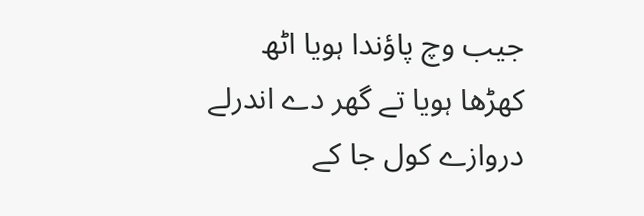جیب وچ پاؤندا ہویا اٹھ کھڑھا ہویا تے گھر دے اندرلے دروازے کول جا کے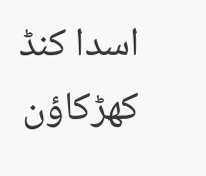اسدا کنڈ کھڑکاؤن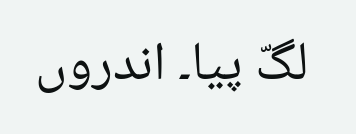لگّ پیا۔ اندروں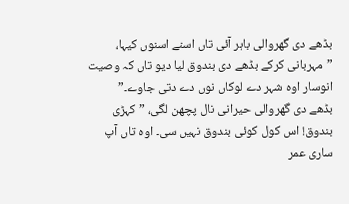بڈھے دی گھروالی باہر آئی تاں اسنے اسنوں کیہا، ”مہربانی کرکے بڈھے دی بندوق لیا دیو تاں کہ وصیت انوسار اوہ شہر دے لوکاں نوں دے دتی جاوے۔”
بڈھے دی گھروالی حیرانی نال پچھن لگی، ”کہڑی بندوق! اس کول کوئی بندوق نہیں سی۔ اوہ تاں آپ ساری عمر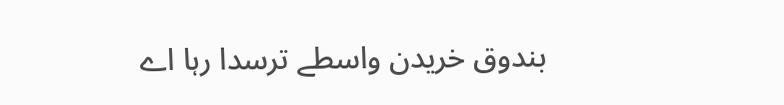بندوق خریدن واسطے ترسدا رہا اے